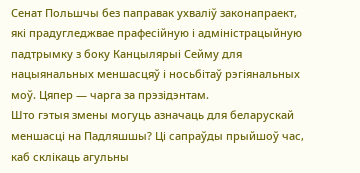Сенат Польшчы без паправак ухваліў законапраект, які прадугледжвае прафесійную і адміністрацыйную падтрымку з боку Канцылярыі Сейму для нацыянальных меншасцяў і носьбітаў рэгіянальных моў. Цяпер — чарга за прэзідэнтам.
Што гэтыя змены могуць азначаць для беларускай меншасці на Падляшшы? Ці сапраўды прыйшоў час, каб склікаць агульны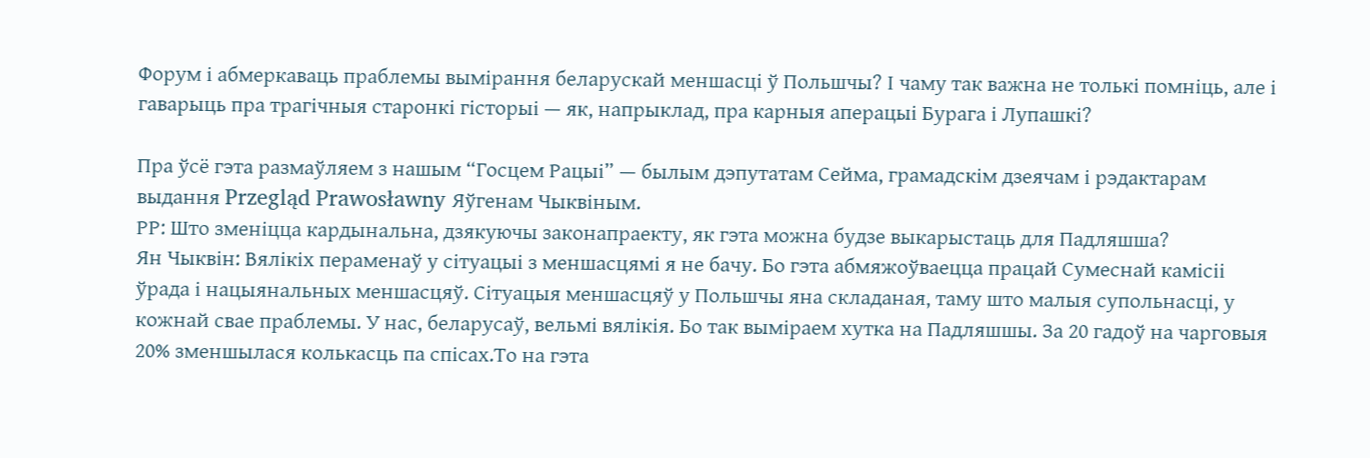Форум і абмеркаваць праблемы вымірання беларускай меншасці ў Польшчы? І чаму так важна не толькі помніць, але і гаварыць пра трагічныя старонкі гісторыі — як, напрыклад, пра карныя аперацыі Бурага і Лупашкі?

Пра ўсё гэта размаўляем з нашым “Госцем Рацыі” — былым дэпутатам Сейма, грамадскім дзеячам і рэдактарам выдання Przegląd Prawosławny Яўгенам Чыквіным.
РР: Што зменіцца кардынальна, дзякуючы законапраекту, як гэта можна будзе выкарыстаць для Падляшша?
Ян Чыквін: Вялікіх пераменаў у сітуацыі з меншасцямі я не бачу. Бо гэта абмяжоўваецца працай Сумеснай камісіі ўрада і нацыянальных меншасцяў. Сітуацыя меншасцяў у Польшчы яна складаная, таму што малыя супольнасці, у кожнай свае праблемы. У нас, беларусаў, вельмі вялікія. Бо так выміраем хутка на Падляшшы. За 20 гадоў на чарговыя 20% зменшылася колькасць па спісах.То на гэта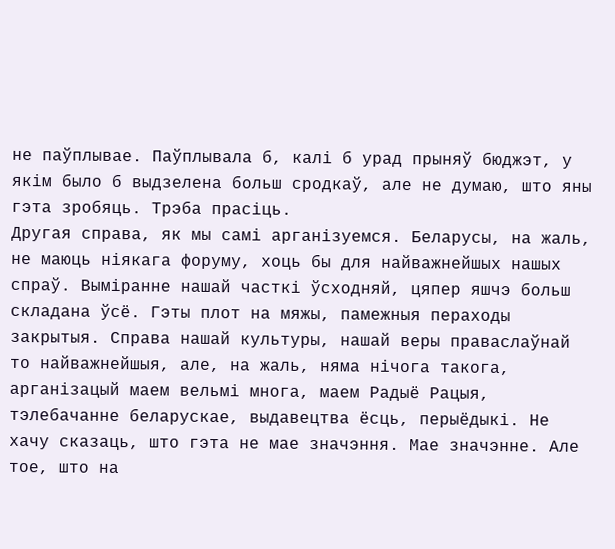не паўплывае. Паўплывала б, калі б урад прыняў бюджэт, у якім было б выдзелена больш сродкаў, але не думаю, што яны гэта зробяць. Трэба прасіць.
Другая справа, як мы самі арганізуемся. Беларусы, на жаль, не маюць ніякага форуму, хоць бы для найважнейшых нашых спраў. Выміранне нашай часткі ўсходняй, цяпер яшчэ больш складана ўсё. Гэты плот на мяжы, памежныя пераходы закрытыя. Справа нашай культуры, нашай веры праваслаўнай то найважнейшыя, але, на жаль, няма нічога такога, арганізацый маем вельмі многа, маем Радыё Рацыя, тэлебачанне беларускае, выдавецтва ёсць, перыёдыкі. Не хачу сказаць, што гэта не мае значэння. Мае значэнне. Але тое, што на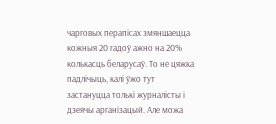чарговых перапісах змяншаецца кожныя 20 гадоў ажно на 20% колькасць беларусаў. То не цяжка падлічыць, калі ўжо тут застануцца толькі журналісты і дзеячы арганізацый. Але можа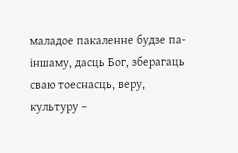маладое пакаленне будзе па-іншаму, дасць Бог, зберагаць сваю тоеснасць, веру, культуру –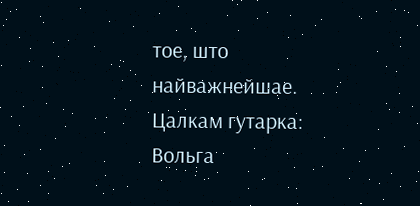тое, што найважнейшае.
Цалкам гутарка:
Вольга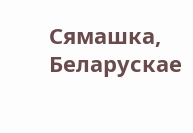Сямашка, Беларускае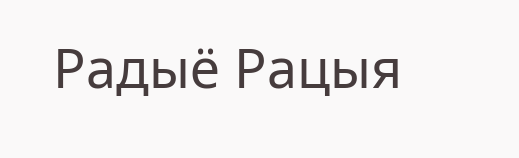Радыё Рацыя